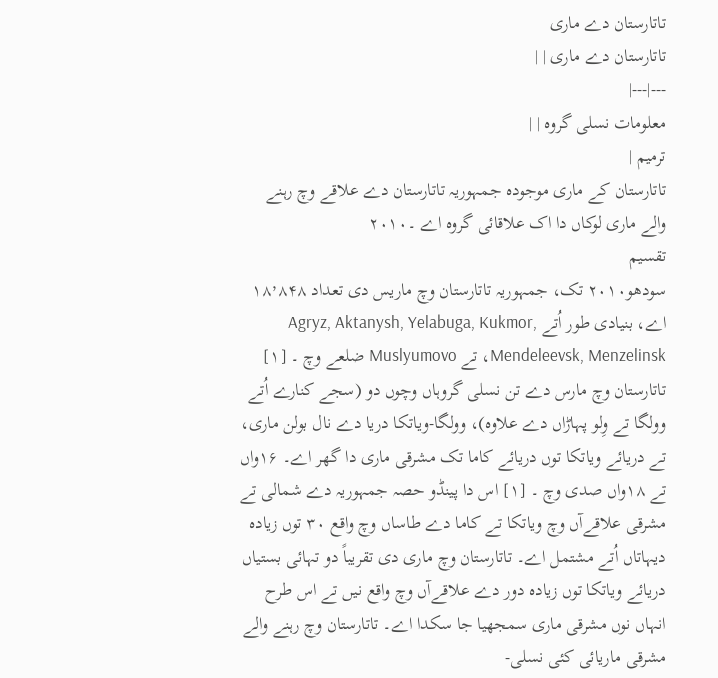تاتارستان دے ماری
تاتارستان دے ماری | |
---|---|
معلومات نسلی گروہ | |
ترمیم |
تاتارستان کے ماری موجودہ جمہوریہ تاتارستان دے علاقے وچ رہنے والے ماری لوکاں دا اک علاقائی گروہ اے ۔۲۰۱۰
تقسیم
سودھو۲۰۱۰ تک، جمہوریہ تاتارستان وچ ماریس دی تعداد ۱۸٬۸۴۸ اے، بنیادی طور اُتے Agryz, Aktanysh, Yelabuga, Kukmor, Mendeleevsk, Menzelinsk، تے Muslyumovo ضلعے وچ ۔ [۱]
تاتارستان وچ مارس دے تن نسلی گروہاں وچوں دو (سجے کنارے اُتے وولگا تے وِلو پہاڑاں دے علاوہ)، وولگا-ویاتکا دریا دے نال بولن ماری، تے دریائے ویاتکا توں دریائے کاما تک مشرقی ماری دا گھر اے۔ ۱۶واں تے ۱۸واں صدی وچ ۔ [۱] اس دا پینڈو حصہ جمہوریہ دے شمالی تے مشرقی علاقےآں وچ ویاتکا تے کاما دے طاساں وچ واقع ۳۰ توں زیادہ دیہاتاں اُتے مشتمل اے۔ تاتارستان وچ ماری دی تقریباً دو تہائی بستیاں دریائے ویاتکا توں زیادہ دور دے علاقےآں وچ واقع نيں تے اس طرح انہاں نوں مشرقی ماری سمجھیا جا سکدا اے۔ تاتارستان وچ رہنے والے مشرقی ماریائی کئی نسلی-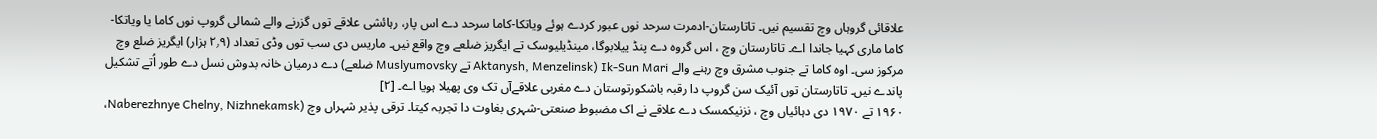علاقائی گروہاں وچ تقسیم نيں۔ تاتارستان-ادمرت سرحد نوں عبور کردے ہوئے ویاتکا-کاما سرحد دے اس پار، رہائشی علاقے توں گزرنے والے شمالی گروپ نوں کاما یا ویاتکا-کاما ماری کہیا جاندا اے۔ تاتارستان وچ ، اس گروہ دے پنڈ ییلابوگا، مینڈیلیوسک تے ایگریز ضلعے وچ واقع نيں۔ ماریس دی سب توں وڈی تعداد (۲٫۹ ہزار) ایگریز ضلع وچ مرکوز سی۔ اوہ کاما تے جنوب مشرق وچ رہنے والے Ik-Sun Mari (Aktanysh, Menzelinsk تے Muslyumovsky ضلعے) دے درمیان خانہ بدوش نسل دے طور اُتے تشکیل پاندے نيں۔ تاتارستان توں آئیک سن گروپ دا رقبہ باشکورتوستان دے مغربی علاقےآں تک وی پھیلا ہويا اے۔ [۲]
۱۹۶۰ تے ۱۹۷۰ دی دہائیاں وچ ، نزنیکمسک دے علاقے نے اک مضبوط صنعتی-شہری بغاوت دا تجربہ کيتا۔ ترقی پذیر شہراں وچ (Naberezhnye Chelny, Nizhnekamsk،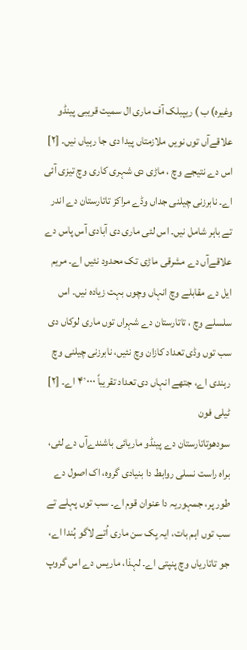وغیرہ) ب ) ریپبلک آف ماری ال سمیت قریبی پینڈو علاقےآں توں نويں ملازمتاں پیدا دی جا رہیاں نيں۔ [۲]
اس دے نتیجے وچ ، ماڑی دی شہری کاری وچ تیزی آئی اے۔ نابرزنی چیلنی جداں وڈے مراکز تاتارستان دے اندر تے باہر شامل نيں۔ اس لئی ماری دی آبادی آس پاس دے علاقےآں دے مشرقی ماڑی تک محدود نئيں اے۔ مریم ایل دے مقابلے وچ انہاں وچوں بہت زیادہ نيں۔ اس سلسلے وچ ، تاتارستان دے شہراں توں ماری لوکاں دی سب توں وڈی تعداد کازان وچ نئيں، نابرزنی چیلنی وچ رہندی اے، جتھے انہاں دی تعداد تقریباً ۴٬۰۰۰ اے۔ [۲]
ٹیلی فون
سودھوتاتارستان دے پینڈو ماریائی باشندےآں دے لئی، براہ راست نسلی روابط دا بنیادی گروہ، اک اصول دے طور پر، جمہوریہ دا عنوان قوم اے۔ سب توں پہلے تے سب توں اہم بات، ایہ یِک سن ماری اُتے لاگو ہُندا اے، جو تاتاریاں وچ پنپتی اے۔ لہذا، ماریس دے اس گروپ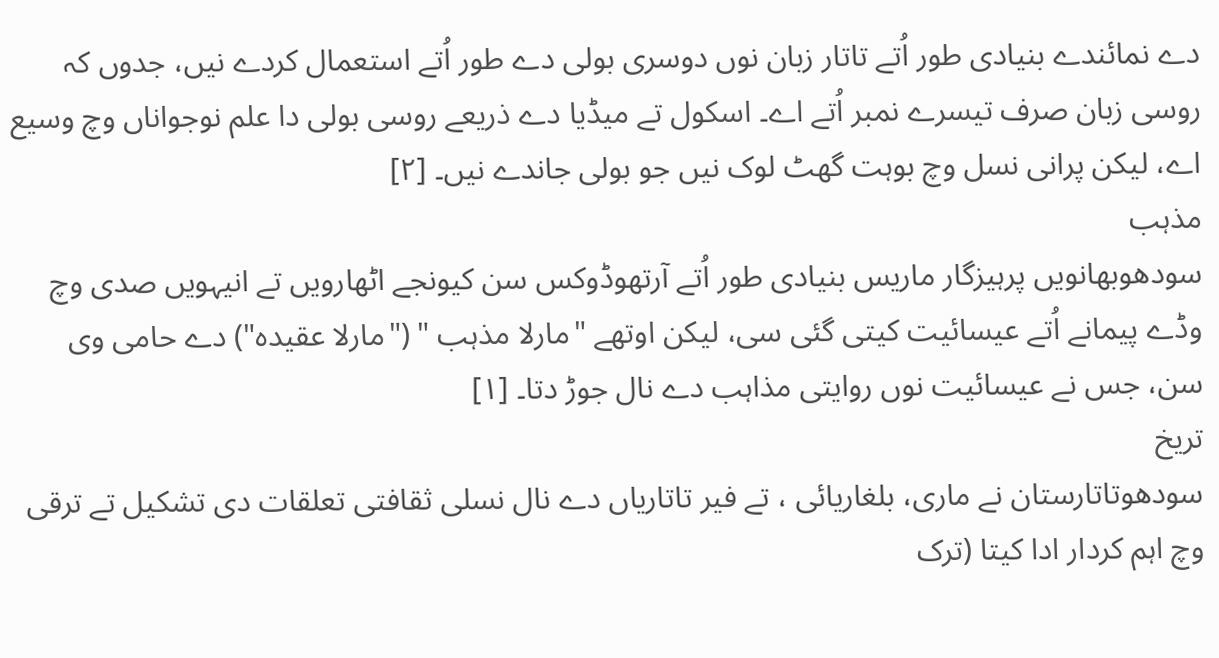دے نمائندے بنیادی طور اُتے تاتار زبان نوں دوسری بولی دے طور اُتے استعمال کردے نيں، جدوں کہ روسی زبان صرف تیسرے نمبر اُتے اے۔ اسکول تے میڈیا دے ذریعے روسی بولی دا علم نوجواناں وچ وسیع اے، لیکن پرانی نسل وچ بوہت گھٹ لوک نيں جو بولی جاندے نيں۔ [۲]
مذہب
سودھوبھانويں پرہیزگار ماریس بنیادی طور اُتے آرتھوڈوکس سن کیونجے اٹھارويں تے انیہويں صدی وچ وڈے پیمانے اُتے عیسائیت کيتی گئی سی، لیکن اوتھے "مارلا مذہب " ("مارلا عقیدہ") دے حامی وی سن، جس نے عیسائیت نوں روايتی مذاہب دے نال جوڑ دتا۔ [۱]
تریخ
سودھوتاتارستان نے ماری، بلغاریائی ، تے فیر تاتاریاں دے نال نسلی ثقافتی تعلقات دی تشکیل تے ترقی وچ اہم کردار ادا کيتا (ترک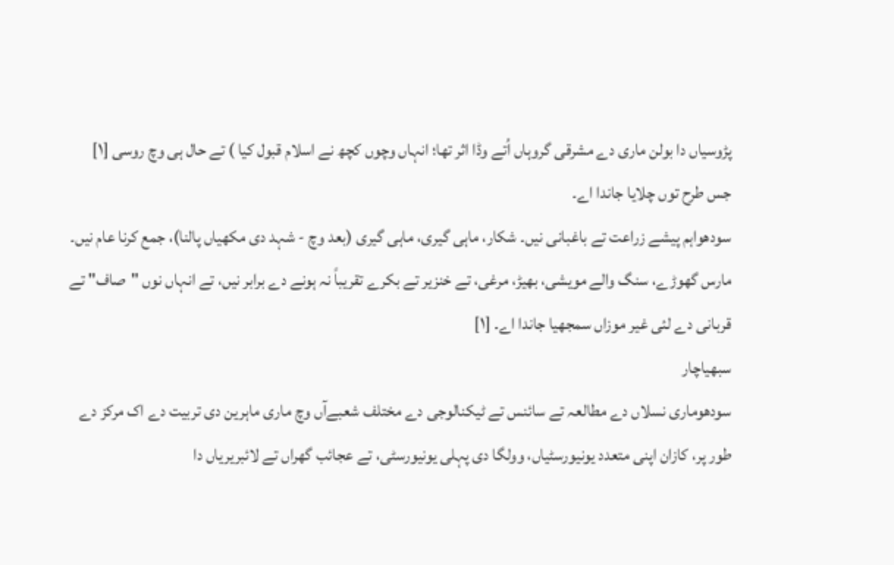پڑوسیاں دا بولن ماری دے مشرقی گروہاں اُتے وڈا اثر تھا؛ انہاں وچوں کچھ نے اسلام قبول کیا ) تے حال ہی وچ روسی [۱]
جس طرح توں چلایا جاندا اے۔
سودھواہم پیشے زراعت تے باغبانی نيں۔ شکار، ماہی گیری، ماہی گیری (بعد وچ - شہد دی مکھیاں پالنا)، جمع کرنا عام نيں۔ مارس گھوڑے، سنگ والے مویشی، بھیڑ، مرغی، تے خنزیر تے بکرے تقریباً نہ ہونے دے برابر نيں، تے انہاں نوں "صاف" تے قربانی دے لئی غیر موزاں سمجھیا جاندا اے۔ [۱]
سبھیاچار
سودھوماری نسلاں دے مطالعہ تے سائنس تے ٹیکنالوجی دے مختلف شعبےآں وچ ماری ماہرین دی تربیت دے اک مرکز دے طور پر، کازان اپنی متعدد یونیورسٹیاں، وولگا دی پہلی یونیورسٹی، تے عجائب گھراں تے لائبریریاں دا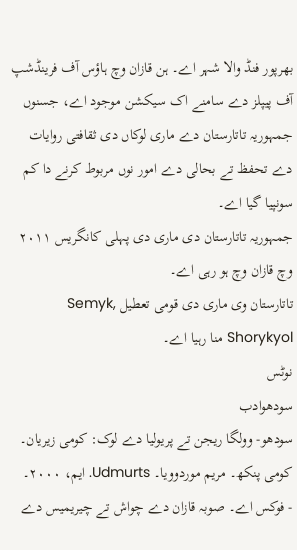بھرپور فنڈ والا شہر اے۔ ہن قازان وچ ہاؤس آف فرینڈشپ آف پیپلز دے سامنے اک سیکشن موجود اے، جسنوں جمہوریہ تاتارستان دے ماری لوکاں دی ثقافتی روایات دے تحفظ تے بحالی دے امور نوں مربوط کرنے دا کم سونپیا گیا اے۔
جمہوریہ تاتارستان دی ماری دی پہلی کانگریس ۲۰۱۱ وچ قازان وچ ہو رہی اے۔
تاتارستان وی ماری دی قومی تعطیل Semyk, Shorykyol منا رہیا اے۔
نوٹس
سودھوادب
سودھو- وولگا ریجن تے پریولیا دے لوک: کومی زیریان۔ کومی پنکھ۔ مریم موردوویا۔ Udmurts. ایم، ۲۰۰۰۔
- فوکس اے۔ صوبہ قازان دے چواش تے چیریمیس دے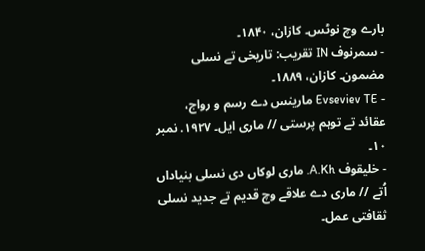بارے وچ نوٹس۔ کازان، ۱۸۴۰۔
- سمرنوف IN تقریب: تاریخی تے نسلی مضمون۔ کازان، ۱۸۸۹۔
- Evseviev TE مارینس دے رسم و رواج، عقائد تے توہم پرستی // ماری ایل۔ ۱۹۲۷. نمبر ۱۰۔
- خلیقوف A.Kh. ماری لوکاں دی نسلی بنیاداں اُتے // ماری دے علاقے وچ قدیم تے جدید نسلی ثقافتی عمل۔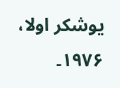یوشکر اولا، ۱۹۷۶۔